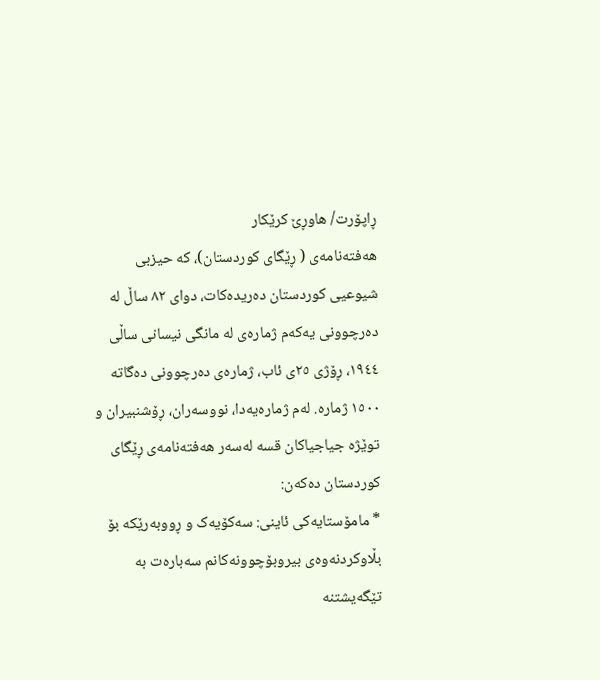ڕاپۆرت/ هاوڕێ کرێکار
هەفتەنامەی ( ڕێگای کوردستان)، کە حیزبی شیوعیی کوردستان دەریدەکات، دوای ٨٢ ساڵ لە دەرچوونی یەکەم ژمارەی لە مانگی نیسانی ساڵی ١٩٤٤، ڕۆژی ٢٥ی ئاب، ژمارەی دەرچوونی دەگاتە ١٥٠٠ ژمارە. لەم ژمارەیەدا، نووسەران، ڕۆشنبیران و توێژە جیاجیاکان قسە لەسەر هەفتەنامەی ڕێگای کوردستان دەکەن:
* مامۆستایەکی ئاینی: سەکۆیەک و ڕووبەرێکە بۆ بڵاوکردنەوەی بیروبۆچوونەکانم سەبارەت به تێگەیشتنە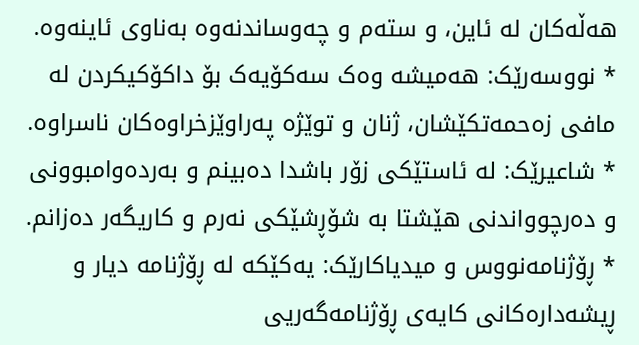هەڵەکان لە ئاین، و ستەم و چەوساندنەوە بەناوی ئاینەوە.
* نووسەرێک: هەمیشە وەک سەکۆیەک بۆ داکۆکیکردن لە مافی زەحمەتکێشان، ژنان و توێژە پەراوێزخراوەکان ناسراوە.
* شاعیرێک: لە ئاستێکی زۆر باشدا دەبینم و بەردەوامبوونی و دەرچوواندنی هێشتا بە شۆڕشێکی نەرم و کاریگەر دەزانم.
* ڕۆژنامەنووس و میدیاکارێک: یەکێکە لە ڕۆژنامە دیار و ڕیشەدارەکانی کایەی ڕۆژنامەگەریی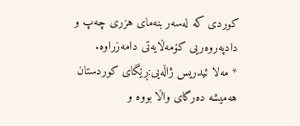کوردی کە لەسەر بنەمای هزری چەپ و دادپەروەریی کۆمەڵایەتی دامەزراوە.
* مەلا ئیدریس ژاڵەیی:ڕێگای کوردستان هەمیشە دەرگای واڵا بووە و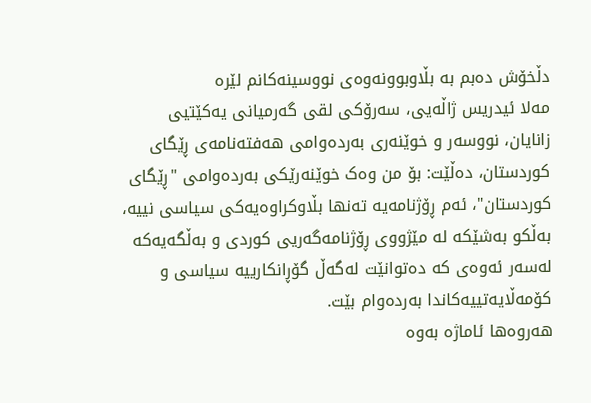دڵخۆش دەبم بە بڵاوبوونەوەی نووسینەکانم لێرە
مەلا ئیدریس ژاڵەیی، سەرۆکی لقی گەرمیانی یەکێتیی زانایان، نووسەر و خوێنەری بەردەوامی هەفتەنامەی ڕێگای کوردستان، دەڵێت: بۆ من وەک خوێنەرێکی بەردەوامی "ڕێگای کوردستان"، ئەم ڕۆژنامەیە تەنها بڵاوکراوەیەکی سیاسی نییە، بەڵکو بەشێکە لە مێژووی ڕۆژنامەگەریی کوردی و بەڵگەیەکە لەسەر ئەوەی کە دەتوانێت لەگەڵ گۆڕانکارییە سیاسی و کۆمەڵایەتییەکاندا بەردەوام بێت.
هەروەها ئاماژە بەوە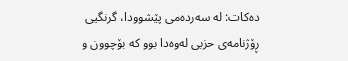دەکات: لە سەردەمی پێشوودا، گرنگیی ڕۆژنامەی حزبی لەوەدا بوو کە بۆچوون و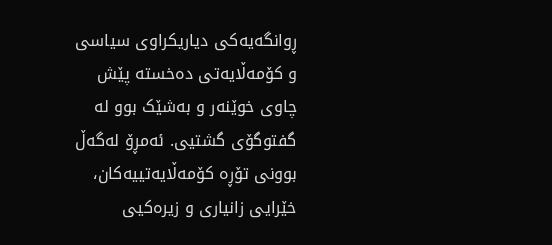ڕوانگەیەکی دیاریکراوی سیاسی و کۆمەڵایەتی دەخستە پێش چاوی خوێنەر و بەشێک بوو لە گفتوگۆی گشتیی. ئەمڕۆ لەگەڵ بوونی تۆڕە کۆمەڵایەتییەکان، خێرایی زانیاری و زیرەکیی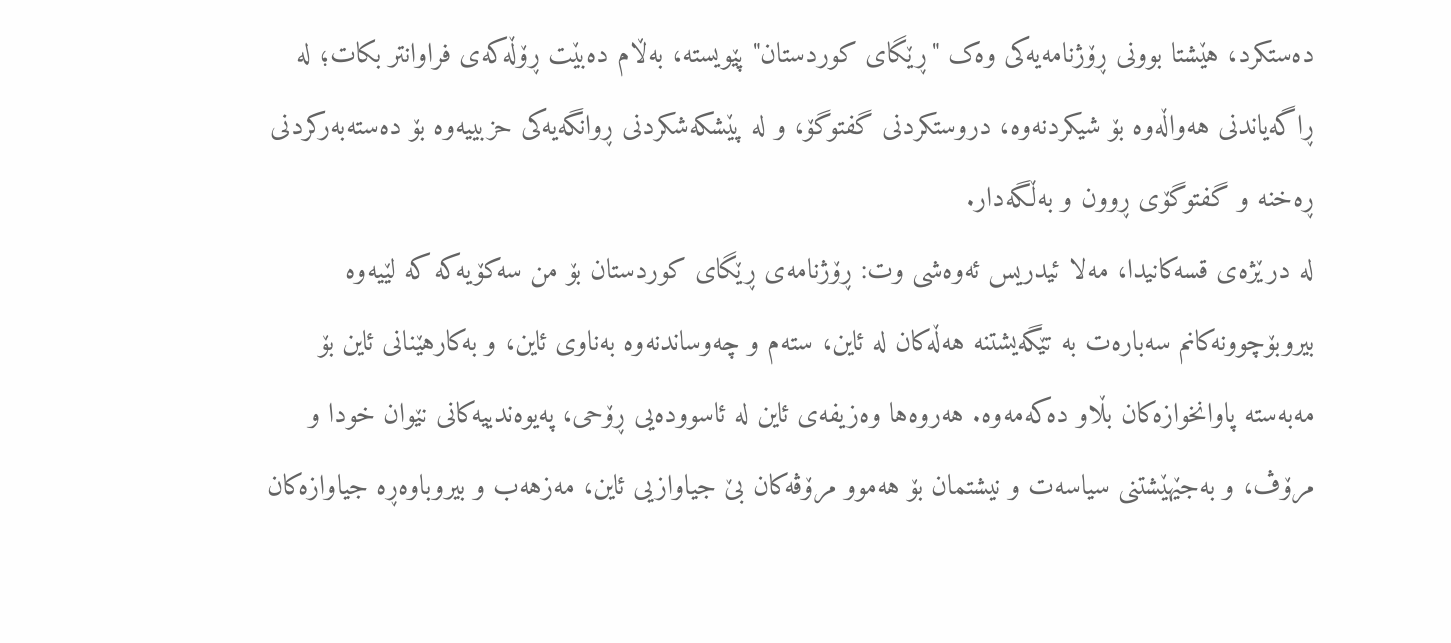دەستکرد، هێشتا بوونی ڕۆژنامەیەکی وەک "ڕێگای کوردستان" پێویستە، بەڵام دەبێت ڕۆڵەکەی فراوانتر بکات؛ لە ڕاگەیاندنی هەواڵەوە بۆ شیکردنەوە، دروستکردنی گفتوگۆ، و لە پێشکەشکردنی ڕوانگەیەکی حزبییەوە بۆ دەستەبەرکردنی ڕەخنە و گفتوگۆی ڕوون و بەڵگەدار.
لە درێژەی قسەکانیدا، مەلا ئیدریس ئەوەشی وت: ڕۆژنامەی ڕێگای کوردستان بۆ من سەکۆیەکە کە لێیەوە بیروبۆچوونەکانم سەبارەت بە تێگەیشتنە هەڵەکان لە ئاین، ستەم و چەوساندنەوە بەناوی ئاین، و بەکارهێنانی ئاین بۆ مەبەستە پاوانخوازەکان بڵاو دەکەمەوە. هەروەها وەزیفەی ئاین لە ئاسوودەیی ڕۆحی، پەیوەندییەکانی نێوان خودا و مرۆڤ، و بەجێهێشتنی سیاسەت و نیشتمان بۆ هەموو مرۆڤەکان بێ جیاوازیی ئاین، مەزهەب و بیروباوەڕە جیاوازەکان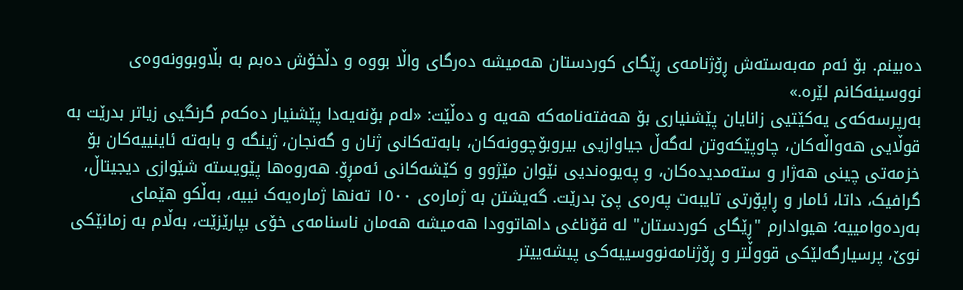دەبینم. بۆ ئەم مەبەستەش ڕۆژنامەی ڕێگای کوردستان هەمیشە دەرگای واڵا بووە و دڵخۆش دەبم بە بڵاوبوونەوەی نووسینەکانم لێرە.»
بەرپرسەکەی یەکێتیی زانایان پێشنیاری بۆ هەفتەنامەکە هەیە و دەڵێت: «لەم بۆنەیەدا پێشنیار دەکەم گرنگیی زیاتر بدرێت بە قوڵایی هەواڵەکان، چاوپێکەوتن لەگەڵ جیاوازیی بیروبۆچوونەکان، بابەتەکانی ژنان و گەنجان، ژینگە و بابەتە ئاینییەکان بۆ خزمەتی چینی هەژار و ستەمدیدەکان، و پەیوەندیی نێوان مێژوو و کێشەکانی ئەمڕۆ. هەروەها پێویستە شێوازی دیجیتاڵ، گرافیک، داتا، ئامار و ڕاپۆرتی تایبەت پەرەی پێ بدرێت. گەیشتن بە ژمارەی ١٥٠٠ تەنها ژمارەیەک نییە، بەڵکو هێمای بەردەوامییە؛ هیوادارم "ڕێگای کوردستان" لە قۆناغی داهاتوودا هەمیشە هەمان ناسنامەی خۆی بپارێزێت، بەڵام بە زمانێکی نوێ، پرسیارگەلێکی قووڵتر و ڕۆژنامەنووسییەکی پیشەییتر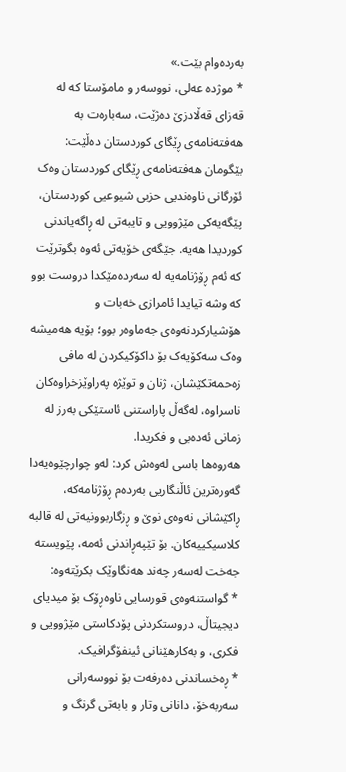بەردەوام بێت.»
* موژدە عەلی، نووسەر و مامۆستا کە لە قەزای قەڵادزێ دەژێت، سەبارەت بە هەفتەنامەی ڕێگای کوردستان دەڵێت: بێگومان هەفتەنامەی ڕێگای کوردستان وەک ئۆرگانی ناوەندیی حزبی شیوعیی کوردستان، پێگەیەکی مێژوویی و تایبەتی لە ڕاگەیاندنی کوردیدا هەیە. جێگەی خۆیەتی ئەوە بگوترێت کە ئەم ڕۆژنامەیە لە سەردەمێکدا دروست بوو کە وشە تیایدا ئامرازی خەبات و هۆشیارکردنەوەی جەماوەر بوو؛ بۆیە هەمیشە وەک سەکۆیەک بۆ داکۆکیکردن لە مافی زەحمەتکێشان، ژنان و توێژە پەراوێزخراوەکان ناسراوە، لەگەڵ پاراستنی ئاستێکی بەرز لە زمانی ئەدەبی و فکریدا.
هەروەها باسی لەوەش کرد: لەو چوارچێوەیەدا گەورەترین ئاڵنگاریی بەردەم ڕۆژنامەکە، ڕاکێشانی نەوەی نوێ و ڕزگاربوونیەتی لە قالبە کلاسیکییەکان. بۆ تێپەڕاندنی ئەمە، پێویستە جەخت لەسەر چەند هەنگاوێک بکرێتەوە:
* گواستنەوەی قورسایی ناوەڕۆک بۆ میدیای دیجیتاڵ، دروستکردنی پۆدکاستی مێژوویی و فکری، و بەکارهێنانی ئینفۆگرافیک.
* ڕەخساندنی دەرفەت بۆ نووسەرانی سەربەخۆ، دانانی وتار و بابەتی گرنگ و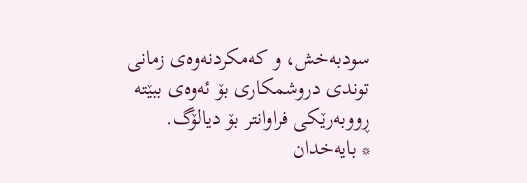سودبەخش، و کەمکردنەوەی زمانی توندی دروشمکاری بۆ ئەوەی ببێتە ڕووبەرێکی فراوانتر بۆ دیالۆگ.
* بایەخدان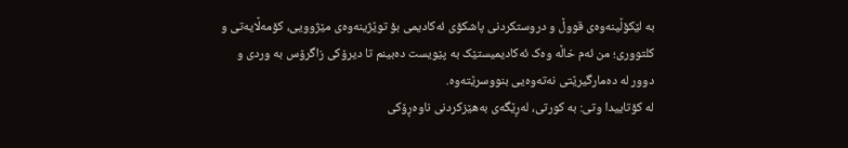بە لێکۆڵینەوەی قووڵ و دروستکردنی پاشکۆی ئەکادیمی بۆ توێژینەوەی مێژوویی، کۆمەڵایەتی و کلتووری؛ من ئەم خاڵە وەک ئەکادیمیستێک بە پێویست دەبینم تا دیرۆکی زاگرۆس بە وردی و دوور لە دەمارگیرێتی نەتەوەیی بنووسرێتەوە.
لە کۆتاییدا وتی: بە کورتی، لەڕێگەی بەهێزکردنی ناوەڕۆکی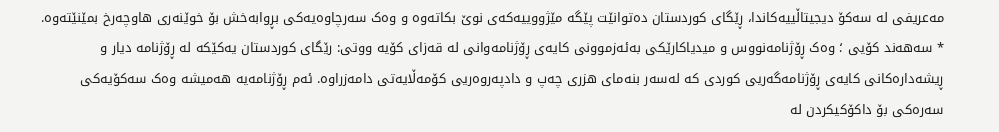مەعریفی لە سەکۆ دیجیتاڵییەکاندا، ڕێگای کوردستان دەتوانێت پێگە مێژووییەکەی نوێ بکاتەوە و وەک سەرچاوەیەکی بڕوابەخش بۆ خوێنەری هاوچەرخ بمێنێتەوە.
* سەهەند کۆیی ؛ وەک ڕۆژنامەنووس و میدیاکارێکی بەئەزموونی کایەی ڕۆژنامەوانی لە قەزای کۆیە ووتی: رێگای کوردستان یەکێکە لە ڕۆژنامە دیار و ڕیشەدارەکانی کایەی ڕۆژنامەگەریی کوردی کە لەسەر بنەمای هزری چەپ و دادپەروەریی کۆمەڵایەتی دامەزراوە. ئەم ڕۆژنامەیە هەمیشە وەک سەکۆیەکی سەرەکی بۆ داکۆکیکردن لە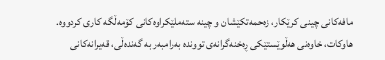مافەکانی چینی کرێکار، زەحمەتکێشان و چینە ستەملێکراوەکانی کۆمەڵگە کاری کردووە. هاوکات، خاوەنی هەڵوێستێکی ڕەخنەگرانەی تووندە بەرامبەر بە گەندەڵی، قەیرانەکانی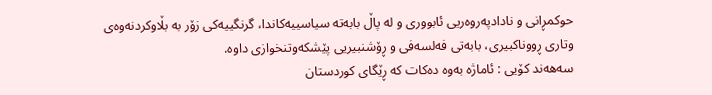حوکمڕانی و نادادپەروەریی ئابووری و لە پاڵ بابەتە سیاسییەکاندا، گرنگییەکی زۆر بە بڵاوکردنەوەی وتاری ڕووناکبیری، بابەتی فەلسەفی و ڕۆشنبیریی پێشکەوتنخوازی داوە.
سەهەند کۆیی : ئاماژە بەوە دەکات کە ڕێگای کوردستان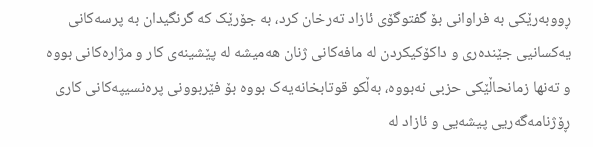ڕووبەرێکی بە فراوانی بۆ گفتوگۆی ئازاد تەرخان کرد، بە جۆرێک کە گرنگیدان بە پرسەکانی یەکسانیی جێندەری و داکۆکیکردن لە مافەکانی ژنان هەمیشە لە پێشینەی کار و مژارەکانی بووە و تەنها زمانحاڵێکی حزبی نەبووە، بەڵکو قوتابخانەیەک بووە بۆ فێربوونی پرەنسیپەکانی کاری ڕۆژنامەگەریی پیشەیی و ئازاد لە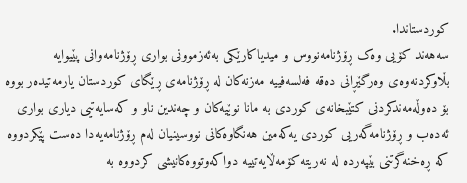کوردستاندا.
سەهەند کۆیی وەک ڕۆژنامەنووس و میدیاکارێکی بەئەزموونی بواری ڕۆژنامەوانی پێیوایە
بڵاوکردنەوەی وەرگێڕانی دەقە فەلسەفییە مەزنەکان لە ڕۆژنامەی ڕێگای کوردستان یارمەتیدەر بووە بۆ دەوڵەمەندکردنی کتێبخانەی کوردی بە مانا نوێیەکان و چەندین ناو و کەسایەتیی دیاری بواری ئەدەب و ڕۆژنامەگەریی کوردی یەکەمین هەنگاوەکانی نووسینیان لەم ڕۆژنامەیەدا دەست پێکردووە کە ڕەخنەگرتنی بێپەردە لە نەریتە کۆمەڵایەتییە دواکەوتووەکانیشی کردووە بە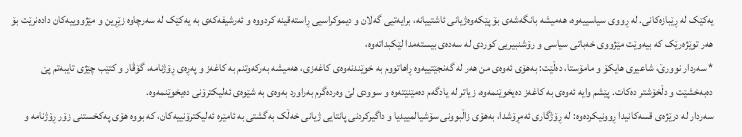یەکێک لە ڕێبازەکانی. لە ڕووی سیاسییەوە، هەمیشە بانگەشەی بۆ پێکەوەژیانی ئاشتییانە، برایەتیی گەلان و دیموکراسیی ڕاستەقینە کردووە و ئەرشیفەکەی بە یەکێک لە سەرچاوە زێڕین و مێژووییەکان دادەنرێت بۆ هەر توێژەرێک کە بیەوێت مێژووی خەباتی سیاسی و رۆشنبیریی کوردی لە سەدەی بیستەمدا لێکبداتەوە،
* سەردار نوورێ، شاعیری هایکۆ و مامۆستا، دەڵێت: بەهۆی ئەوەی من هەر لە گەنجێتییەوە ڕاهاتووم بە خوێندنەوەی کاغەزی، هەمیشە بەرکەوتنم بە کاغەز و پەڕەی ڕۆژنامە، گۆڤار و کتێب چێژی تایبەتم پێ دەبەخشێت و دڵخۆشتر دەكات. پێشم وایە ئەوەی بە کاغەز دەیخوێنمەوە، زیاتر لە یادگەم دەمێنێتەوە و سوودی لێ وەردەگرم بەراورد بەوەی بە شێوەی ئەلیکترۆنی دەیخوێنمەوە.
سەردار لە درێژەی قسەکانیدا ڕوونیکردەوە: لە ڕۆژگاری ئەمڕۆشدا، بەهۆی زاڵبوونی سۆشیالمییدیا و داگیرکردنی پانتایی ژیانی خەڵک بەگشتی بە ئامێرە ئەلیکترۆنییەکان، کە بووە هۆی پەکخستنی زۆر ڕۆژنامە و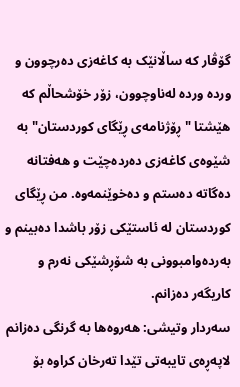گۆڤار کە ساڵانێک بە کاغەزی دەرچوون و وردە وردە لەناوچوون، زۆر خۆشحاڵم کە هێشتا "ڕۆژنامەی ڕێگای کوردستان" بە شێوەی کاغەزی دەردەچێت و هەفتانە دەگاتە دەستم و دەخوێنمەوە. من ڕێگای کوردستان لە ئاستێکی زۆر باشدا دەبینم و بەردەوامبوونی بە شۆڕشێکی نەرم و کاریگەر دەزانم.
سەردار وتيشى: هەروەها بە گرنگی دەزانم لاپەڕەی تایبەتی تێدا تەرخان کراوە بۆ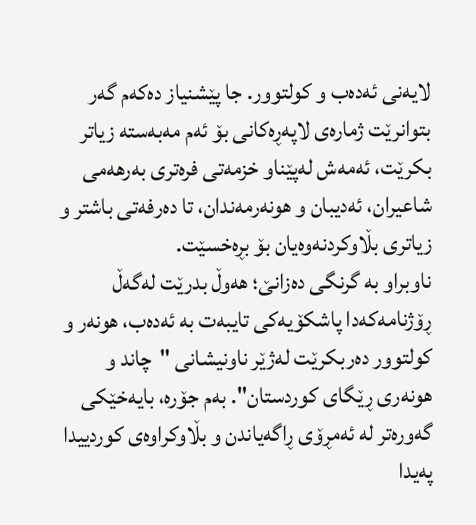لایەنی ئەدەب و کولتوور. جا پێشنیاز دەکەم گەر بتوانرێت ژمارەی لاپەڕەکانی بۆ ئەم مەبەستە زیاتر بکرێت، ئەمەش لەپێناو خزمەتی فرەتری بەرهەمی شاعیران، ئەدیبان و هونەرمەندان، تا دەرفەتی باشتر و زیاتری بڵاوکردنەوەیان بۆ بڕەخسێت.
ناوبراو بە گرنگی دەزانێ؛ هەوڵ بدرێت لەگەڵ ڕۆژنامەکەدا پاشکۆیەکی تایبەت بە ئەدەب، هونەر و کولتوور دەربکرێت لەژێر ناونیشانی "چاند و هونەری ڕێگای کوردستان". بەم جۆرە، بایەخێکی گەورەتر لە ئەمڕۆی ڕاگەیاندن و بڵاوکراوەی کوردییدا پەیدا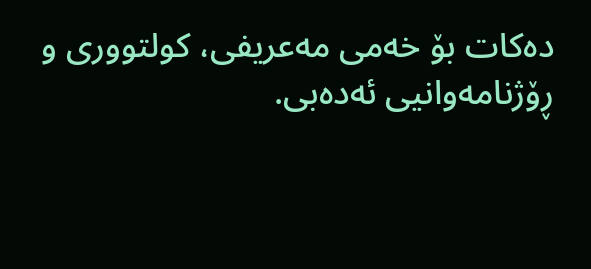دەکات بۆ خەمی مەعریفی، کولتووری و ڕۆژنامەوانیی ئەدەبی.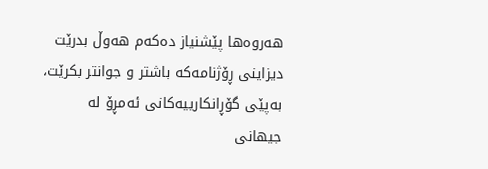هەروەها پێشنیاز دەکەم هەوڵ بدرێت دیزاینی ڕۆژنامەکە باشتر و جوانتر بکرێت، بەپێی گۆڕانکارییەکانی ئەمڕۆ لە جیهانی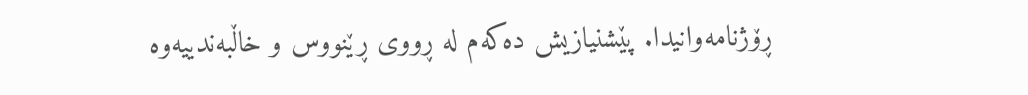ڕۆژنامەوانیدا. پێشنیازیش دەکەم لە ڕووی ڕێنووس و خاڵبەندییەوە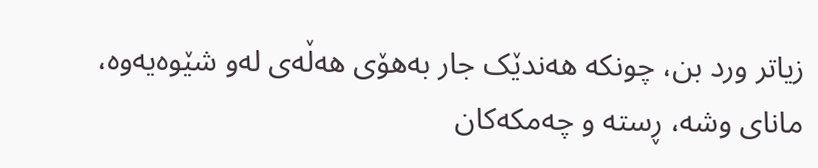زیاتر ورد بن، چونکە هەندێک جار بەهۆی هەڵەی لەو شێوەیەوە، مانای وشە، ڕستە و چەمکەکان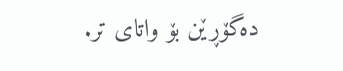دەگۆڕێن بۆ واتای تر.